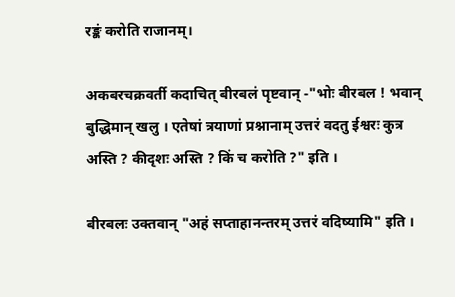रङ्कं करोति राजानम्।

अकबरचक्रवर्ती कदाचित् बीरबलं पृष्टवान् -"भोः बीरबल ! भवान् बुद्धिमान् खलु । एतेषां त्रयाणां प्रश्नानाम् उत्तरं वदतु ईश्वरः कुत्र अस्ति ? कीदृशः अस्ति ? किं च करोति ?" इति ।

बीरबलः उक्तवान् "अहं सप्ताहानन्तरम् उत्तरं वदिष्यामि" इति ।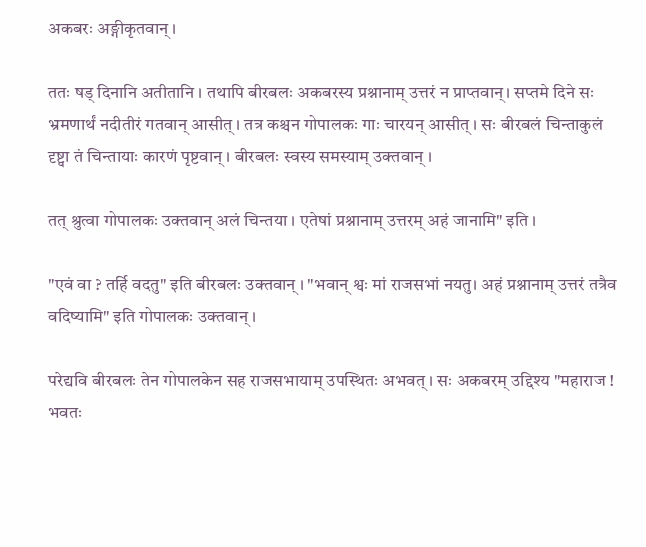अकबरः अङ्गीकृतवान् ।

ततः षड् दिनानि अतीतानि । तथापि बीरबलः अकबरस्य प्रश्नानाम् उत्तरं न प्राप्तवान्। सप्तमे दिने सः भ्रमणार्थं नदीतीरं गतवान् आसीत् । तत्र कश्चन गोपालकः गाः चारयन् आसीत् । सः बीरबलं चिन्ताकुलं दृष्ट्वा तं चिन्तायाः कारणं पृष्टवान् । बीरबलः स्वस्य समस्याम् उक्तवान् ।

तत् श्रुत्वा गोपालकः उक्तवान् अलं चिन्तया । एतेषां प्रश्नानाम् उत्तरम् अहं जानामि" इति ।

"एवं वा ? तर्हि वदतु" इति बीरबलः उक्तवान् । "भवान् श्वः मां राजसभां नयतु। अहं प्रश्नानाम् उत्तरं तत्रैव वदिष्यामि" इति गोपालकः उक्तवान् ।

परेद्यवि बीरबलः तेन गोपालकेन सह राजसभायाम् उपस्थितः अभवत् । सः अकबरम् उद्दिश्य "महाराज ! भवतः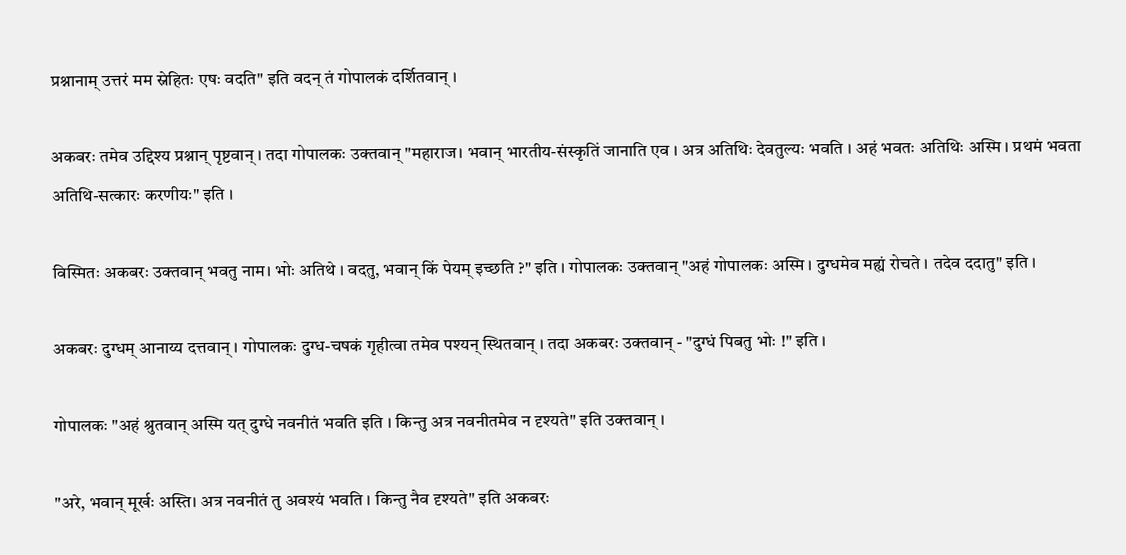प्रश्नानाम् उत्तरं मम स्नेहितः एषः वदति" इति वदन् तं गोपालकं दर्शितवान् ।

अकबरः तमेव उद्दिश्य प्रश्नान् पृष्टवान् । तदा गोपालकः उक्तवान् "महाराज। भवान् भारतीय-संस्कृतिं जानाति एव । अत्र अतिथिः देवतुल्यः भवति । अहं भवतः अतिथिः अस्मि । प्रथमं भवता अतिथि-सत्कारः करणीयः" इति ।

विस्मितः अकबरः उक्तवान् भवतु नाम। भोः अतिथे । वदतु, भवान् किं पेयम् इच्छति ?" इति । गोपालकः उक्तवान् "अहं गोपालकः अस्मि । दुग्धमेव मह्यं रोचते । तदेव ददातु" इति ।

अकबरः दुग्धम् आनाय्य दत्तवान् । गोपालकः दुग्ध-चषकं गृहीत्वा तमेव पश्यन् स्थितवान् । तदा अकबरः उक्तवान् - "दुग्धं पिबतु भोः !" इति ।

गोपालकः "अहं श्रुतवान् अस्मि यत् दुग्धे नवनीतं भवति इति । किन्तु अत्र नवनीतमेव न दृश्यते" इति उक्तवान् ।

"अरे, भवान् मूर्खः अस्ति। अत्र नवनीतं तु अवश्यं भवति । किन्तु नैव दृश्यते" इति अकबरः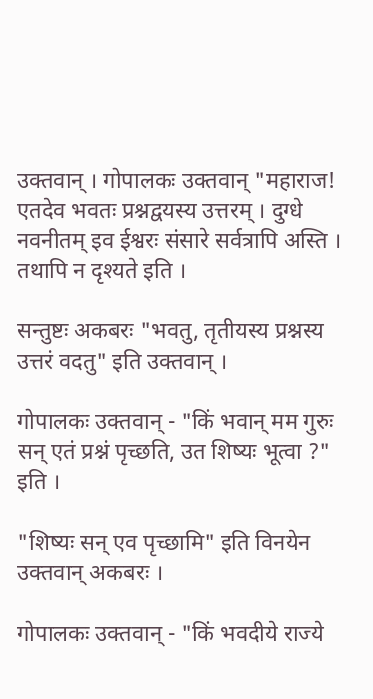उक्तवान् । गोपालकः उक्तवान् "महाराज! एतदेव भवतः प्रश्नद्वयस्य उत्तरम् । दुग्धे नवनीतम् इव ईश्वरः संसारे सर्वत्रापि अस्ति । तथापि न दृश्यते इति ।

सन्तुष्टः अकबरः "भवतु, तृतीयस्य प्रश्नस्य उत्तरं वदतु" इति उक्तवान् ।

गोपालकः उक्तवान् - "किं भवान् मम गुरुः सन् एतं प्रश्नं पृच्छति, उत शिष्यः भूत्वा ?" इति ।

"शिष्यः सन् एव पृच्छामि" इति विनयेन उक्तवान् अकबरः ।

गोपालकः उक्तवान् - "किं भवदीये राज्ये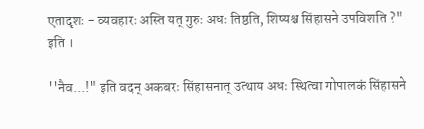एतादृशः - व्यवहारः अस्ति यत् गुरुः अधः तिष्ठति, शिष्यश्च सिंहासने उपविशति ?" इति ।

''नैव...!" इति वदन् अकबरः सिंहासनात् उत्थाय अधः स्थित्वा गोपालकं सिंहासने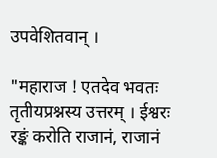उपवेशितवान् ।

"महाराज ! एतदेव भवतः तृतीयप्रश्नस्य उत्तरम् । ईश्वरः रङ्कं करोति राजानं, राजानं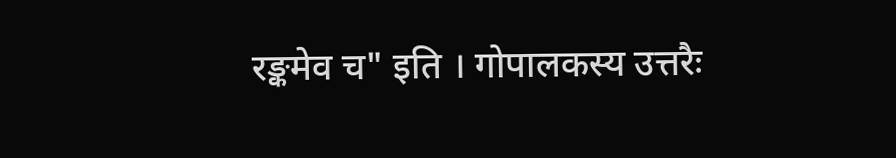रङ्कमेव च" इति । गोपालकस्य उत्तरैः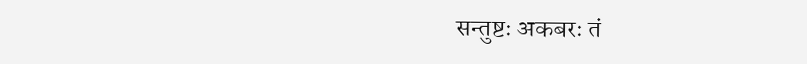सन्तुष्टः अकबरः तं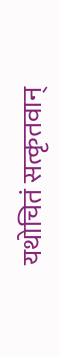यथोचितं सत्कृतवान्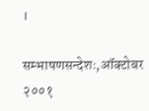।

सम्भाषणसन्देशः,ऑक्टोबर २००१